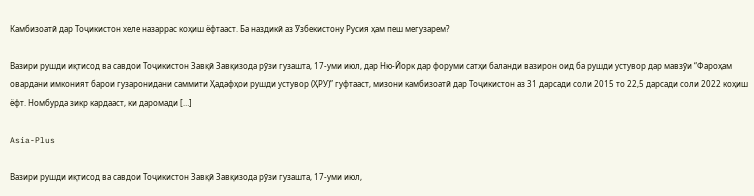Камбизоатӣ дар Тоҷикистон хеле назаррас коҳиш ёфтааст. Ба наздикӣ аз Ӯзбекистону Русия ҳам пеш мегузарем?

Вазири рушди иқтисод ва савдои Тоҷикистон Завқӣ Завқизода рӯзи гузашта, 17-уми июл, дар Ню-Йорк дар форуми сатҳи баланди вазирон оид ба рушди устувор дар мавзӯи “Фароҳам овардани имконият барои гузаронидани саммити Ҳадафҳои рушди устувор (ҲРУ)” гуфтааст, мизони камбизоатӣ дар Тоҷикистон аз 31 дарсади соли 2015 то 22,5 дарсади соли 2022 коҳиш ёфт. Номбурда зикр кардааст, ки даромади […]

Asia-Plus

Вазири рушди иқтисод ва савдои Тоҷикистон Завқӣ Завқизода рӯзи гузашта, 17-уми июл,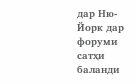дар Ню-Йорк дар форуми сатҳи баланди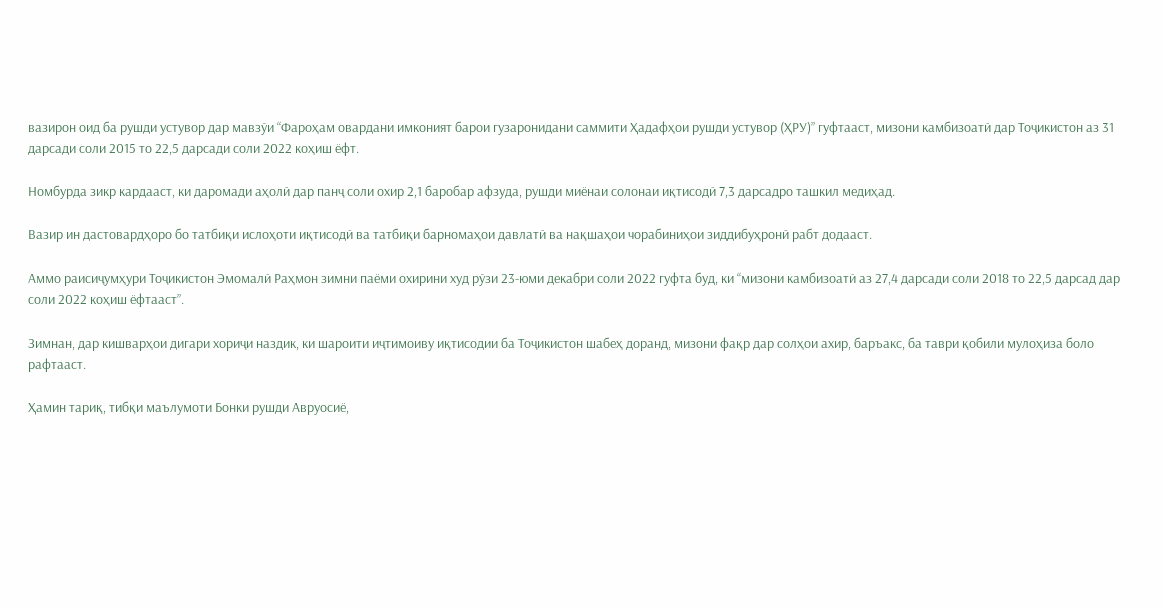вазирон оид ба рушди устувор дар мавзӯи “Фароҳам овардани имконият барои гузаронидани саммити Ҳадафҳои рушди устувор (ҲРУ)” гуфтааст, мизони камбизоатӣ дар Тоҷикистон аз 31 дарсади соли 2015 то 22,5 дарсади соли 2022 коҳиш ёфт.

Номбурда зикр кардааст, ки даромади аҳолӣ дар панҷ соли охир 2,1 баробар афзуда, рушди миёнаи солонаи иқтисодӣ 7,3 дарсадро ташкил медиҳад.

Вазир ин дастовардҳоро бо татбиқи ислоҳоти иқтисодӣ ва татбиқи барномаҳои давлатӣ ва нақшаҳои чорабиниҳои зиддибуҳронӣ рабт додааст.

Аммо раисиҷумҳури Тоҷикистон Эмомалӣ Раҳмон зимни паёми охирини худ рӯзи 23-юми декабри соли 2022 гуфта буд, ки “мизони камбизоатӣ аз 27,4 дарсади соли 2018 то 22,5 дарсад дар соли 2022 коҳиш ёфтааст”.

Зимнан, дар кишварҳои дигари хориҷи наздик, ки шароити иҷтимоиву иқтисодии ба Тоҷикистон шабеҳ доранд, мизони фақр дар солҳои ахир, баръакс, ба таври қобили мулоҳиза боло рафтааст.

Ҳамин тариқ, тибқи маълумоти Бонки рушди Авруосиё,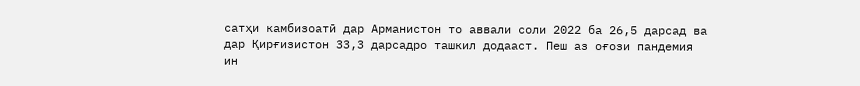сатҳи камбизоатӣ дар Арманистон то аввали соли 2022 ба 26,5 дарсад ва дар Қирғизистон 33,3 дарсадро ташкил додааст. Пеш аз оғози пандемия ин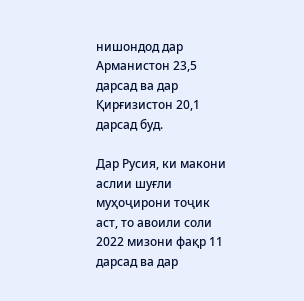нишондод дар Арманистон 23,5 дарсад ва дар Қирғизистон 20,1 дарсад буд.

Дар Русия, ки макони аслии шуғли муҳоҷирони тоҷик аст, то авоили соли 2022 мизони фақр 11 дарсад ва дар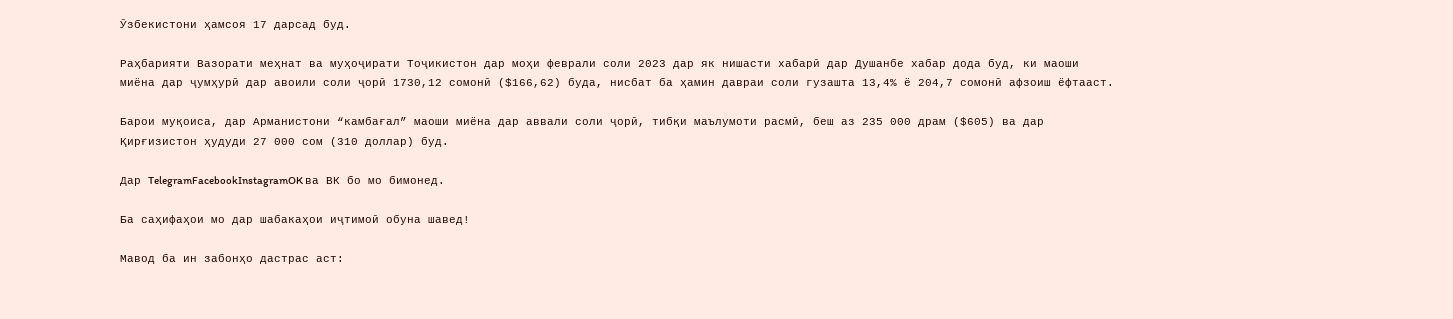Ӯзбекистони ҳамсоя 17 дарсад буд.

Раҳбарияти Вазорати меҳнат ва муҳоҷирати Тоҷикистон дар моҳи феврали соли 2023 дар як нишасти хабарӣ дар Душанбе хабар дода буд, ки маоши миёна дар ҷумҳурӣ дар авоили соли ҷорӣ 1730,12 сомонӣ ($166,62) буда, нисбат ба ҳамин давраи соли гузашта 13,4% ё 204,7 сомонӣ афзоиш ёфтааст.

Барои муқоиса, дар Арманистони “камбағал” маоши миёна дар аввали соли ҷорӣ, тибқи маълумоти расмӣ, беш аз 235 000 драм ($605) ва дар Қирғизистон ҳудуди 27 000 сом (310 доллар) буд.

Дар TelegramFacebookInstagramOK ва ВК бо мо бимонед.

Ба саҳифаҳои мо дар шабакаҳои иҷтимоӣ обуна шавед!

Мавод ба ин забонҳо дастрас аст: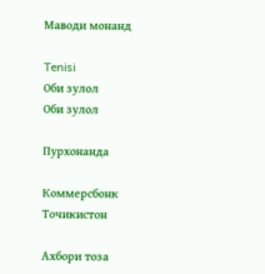Маводи монанд

Tenisi
Оби зулол
Оби зулол

Пурхонанда

Коммерсбонк Точикистон

Ахбори тоза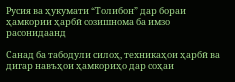Русия ва ҳукумати “Толибон” дар бораи ҳамкории ҳарбӣ созишнома ба имзо расонидаанд

Санад ба табодули силоҳ, техникаҳои ҳарбӣ ва дигар навъҳои ҳамкориҳо дар соҳаи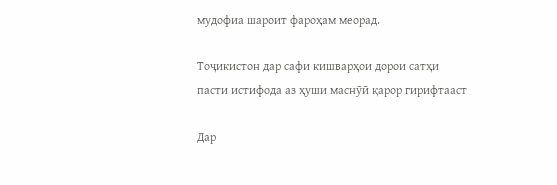мудофиа шароит фароҳам меорад.

Тоҷикистон дар сафи кишварҳои дорои сатҳи пасти истифода аз ҳуши маснӯӣ қарор гирифтааст

Дар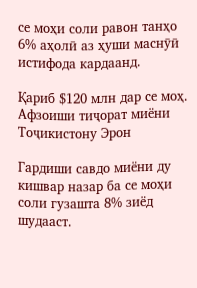се моҳи соли равон танҳо 6% аҳолӣ аз ҳуши маснӯӣ истифода кардаанд.

Қариб $120 млн дар се моҳ. Афзоиши тиҷорат миёни Тоҷикистону Эрон

Гардиши савдо миёни ду кишвар назар ба се моҳи соли гузашта 8% зиёд шудааст.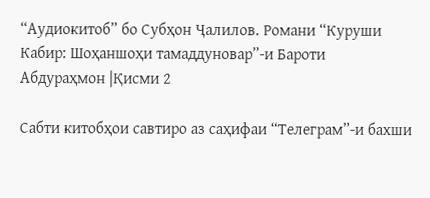“Аудиокитоб” бо Субҳон Ҷалилов. Романи “Куруши Кабир: Шоҳаншоҳи тамаддуновар”-и Бароти Абдураҳмон |Қисми 2

Cабти китобҳои савтиро аз саҳифаи “Телеграм”-и бахши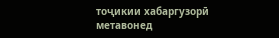тоҷикии хабаргузорӣ метавонед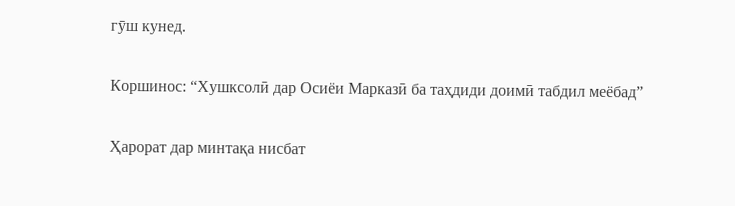гӯш кунед.

Коршинос: “Хушксолӣ дар Осиёи Марказӣ ба таҳдиди доимӣ табдил меёбад”

Ҳарорат дар минтақа нисбат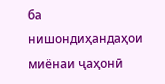ба нишондиҳандаҳои миёнаи ҷаҳонӣ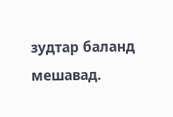зудтар баланд мешавад.